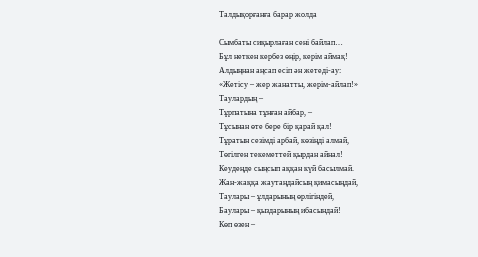Талдықорғанға барар жолда

Сымбаты сиқырлаған сені байлап…
Бұл неткен кербез өңір, керім аймақ!
Алдыңнан аңсап есіп ән жетеді-ау:
«Жетісу – жер жанатты, жерім-айлап!»
Таулардың –
Тұрпатына тұнған айбар, –
Тұсынан өте бере бір қарай қал!
Тұратын сезімді арбай, көзіңді алмай,
Төгілген текеметтей қырдан айнал!
Кеудеңде сыңсып аққан күй басылмай.
Жан-жаққа жаутаңдайсың қимасыңдай,
Таулары – ұлдарының өрлігіндей,
Баулары – қыздарының ибасындай!
Көп өзен –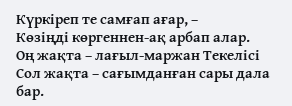Күркіреп те самғап ағар, –
Көзіңді көргеннен-ақ арбап алар.
Оң жақта – лағыл-маржан Текелісі
Сол жақта – сағымданған сары дала бар.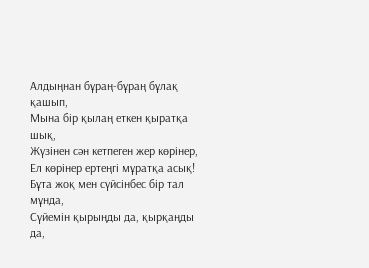Алдыңнан бұраң-бұраң бұлақ қашып,
Мына бір қылаң еткен қыратқа шық,
Жүзінен сән кетпеген жер көрінер,
Ел көрінер ертеңгі мұратқа асық!
Бұта жоқ мен сүйсінбес бір тал мұнда,
Сүйемін қырыңды да, қырқаңды да,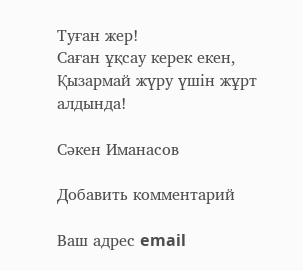Туған жер!
Саған ұқсау керек екен,
Қызармай жүру үшін жұрт алдында!

Сәкен Иманасов

Добавить комментарий

Ваш адрес email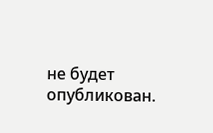не будет опубликован.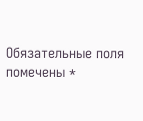Обязательные поля помечены *